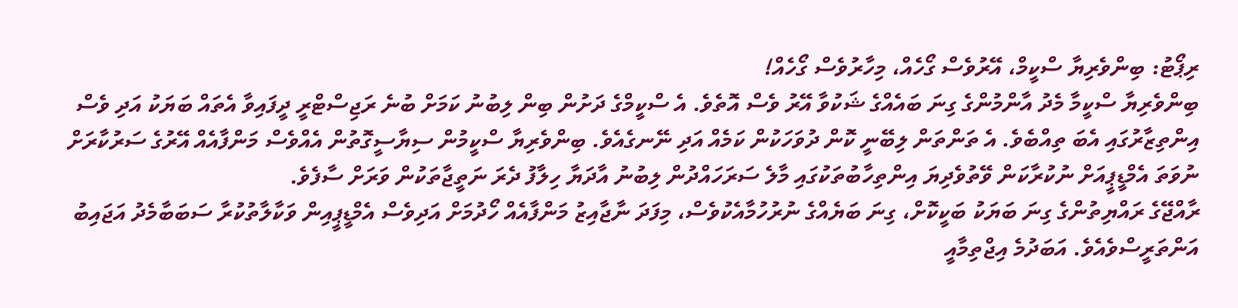ރިޕޯޓު: ބިންވެރިޔާ ސްކީމް، އޭރުވެސް ގޯހެއް، މިހާރުވެސް ގޯހެއް!
ބިންވެރިޔާ ސްކީމާ މެދު އާންމުންގެ ގިނަ ބައެއްގެ ޝަކުވާ އޭރު ވެސް އޮތެވެ. އެ ސްކީމްގެ ދަށުން ބިން ލިބުނު ކަމަށް ބުނެ ރަޖިސްޓްރީ ދީފައިވާ އެތައް ބަޔަކު އަދި ވެސް އިންތިޒާރުގައި އެބަ ތިއްބެވެ. އެ ތަންތަން ލިބޭނީ ކޮން ދުވަހަކުން ކަމެއް އަދި ނޭނގެއެވެ. ބިންވެރިޔާ ސްކީމުން ސިޔާސީގޮތުން އެއްވެސް މަންފާއެއް އޭރުގެ ސަރުކާރަށް ނުވަތަ އެމްޑީޕީއަށް ނުކުރާކަން ވޭތުވެދިޔަ އިންތިހާބުތަކުގައި މާލެ ސަރަހައްދުން ލިބުނު އާދަޔާ ހިލާފު ދެރަ ނަތީޖާތަކުން ވަރަށް ސާފެވެ.
ރާއްޖޭގެ ރައްޔިތުންގެ ގިނަ ބަޔަކު ބަކީކޮށް، ގިނަ ބަޔެއްގެ ނުރުހުމާއެކުވެސް، މިފަދަ ނާޖާއިޒު މަންފާއެއް ހޯދުމަށް އަދިވެސް އެމްޑީޕީއިން ވަކާލާތުކުރާ ސަބަބާމެދު އަޖައިބު އަންތަރީސްވެއެވެ. އަބަދުމެ އިޖްތިމާއީ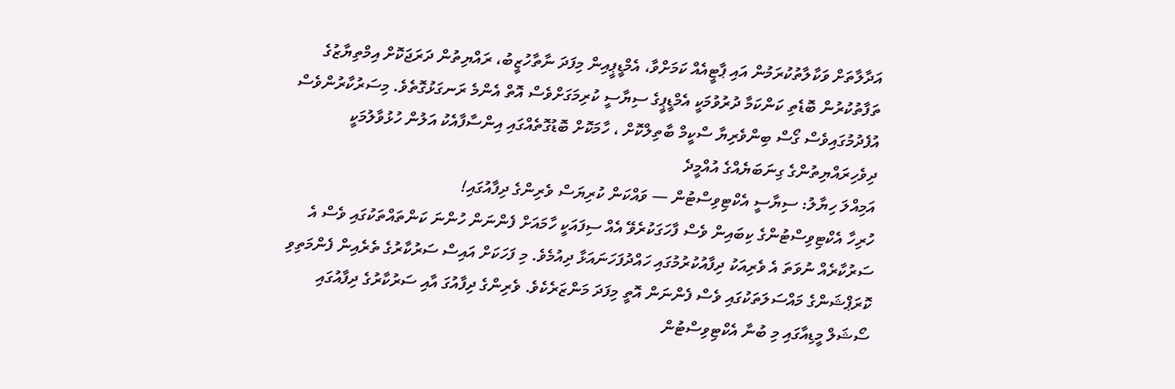އަދާލާތަށް ވަކާލާތުކުރަމުން އައި ޕާޓީއެއް ކަމަށްވާ، އެމްޑީޕީއިން މިފަދަ ނާތާހުޒީބު، ރައްޔިތުން ދަރަޖަކޮށް އިމްތިޔާޒުގެ ތަފާތުކުރުން ބޮޑެތި ކަންކަމާ ދުރުވުމަކީ އެމްޑީޕީގެ ސިޔާސީ ކުރިމަގަށްވެސް އޮތް އެންމެ ރަނގަޅުގޮތެވެ. މިސަރުކާރުންވެސް އުފެދުމުގައިވެސް ގޯސް ބިންވެރިޔާ ސްކީމް ބާތިލްކޮށް ، ހާމަކޮށް ބޮޑުގޮތެއްގައި އިންސާފާއެކު އަލުން ހުޅުވާލުމަކީ ދިވެހިރައްޔިތުންގެ ގިނަބަޔެއްގެ އުއްމީދެ
އަމިއްލަ ހިޔާލު: ސިޔާސީ އެކްޓިވިސްޓުން — ވައްކަން ކުރިޔަސް ވެރިންގެ ދިފާއުގައި!
ހުރިހާ އެކްޓިވިސްޓުންގެ ކިބައިން ވެސް ފާހަގަކުރެވޭ އެއް ސިފައަކީ ހާމައަށް ފެންނަން ހުންނަ ކަންތައްތަކުގައި ވެސް އެ ސަރުކާރެއް ނުވަތަ އެ ވެރިއަކު ދިފާއުކުރުމުގައި ހައްދުފަހަނައަޅާ ދިއުމެވެ. މި ފަހަކަށް އައިސް ސަރުކާރުގެ ތެރެއިން ފެންމަތިވި ކޮރަޕްޝަންގެ މައްސަލަތަކުގައި ވެސް ފެންނަން އޮތީ މިފަދަ މަންޒަރެކެވެ. ވެރިންގެ ދިފާއުގަ އާއި ސަރުކާރުގެ ދިފާއުގައި ސޯޝަލް މީޑިއާގައި މި ބުނާ އެކްޓިވިސްޓުން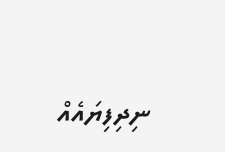ނިދިފިޔައެއް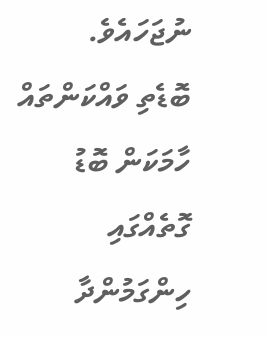ނުޖަހައެވެ.
ބޮޑެތި ވައްކަންތައް ހާމަކަން ބޮޑު ގޮތެއްގައި ހިންގަމުންދާ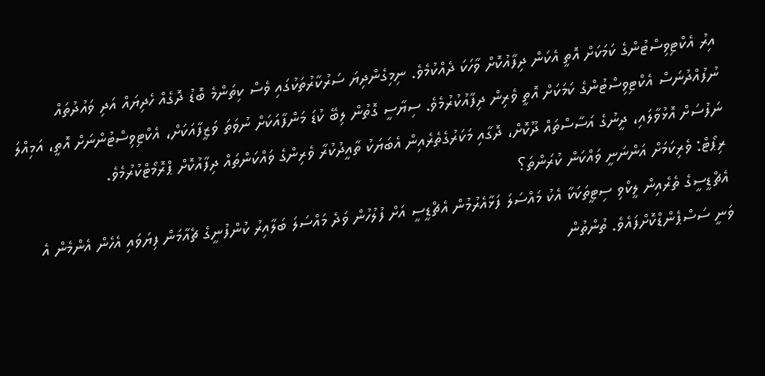އިރު އެކްޓިވިސްޓުންގެ ކަމަކަށް އޮތީ އެކަން ދިފާއުކޮށް ވާހަކަ ދެއްކުމެވެ. ނިމިގެންދިޔަ ސަރުކާރުތަކުގައި ވެސް ކިތަންމެ ބޮޑު ދޮގެއް ހެދިޔައް އަދި ވައުދުތައް ނުފުއްދުނަސް އެކްޓިވިސްޓުންގެ ކަމަކަށް އޮތީ ވެރިން ދިފާއުކުރުމެވެ. ސިޔާސީ ގޮތުން ލިބޭ ކުޑަ މަންފާއަކަށް ނުވަތަ ވަޒީފާއަކަށް، އެކްޓިވިސްޓުންނަށް އޮތީ، އަމިއްލަ ނަފުސަށް އޮޅުވާލައި، ދީނުގެ އަސާސްތައް ދޫކޮށް، ދޮގާއި މަކަރުގެތެރެއިން އެބަޔަކު ތާއީދުކުރާ ވެރިންގެ ވައްކަންތައް ދިފާއުކޮށް ޕްރޮމޯޓްކުރުމެވެ.
ރިޕޯޓް: ވެރިކަމަށް އަންނަނީ ވައްކަން ކުރަންތަ؟
އެޗްޑީސީގެ ތެރެއިން ލީކްވި ސިޓީތަކަކާ އެކު މައްސަލަ ފަޅާއެރުމުން އެޗްޑީސީ އަށް ފުލުހުން ވަދެ މައްސަލަ ބަލާއިރު ކުންފުނީގެ ޗެއާމަން ފިޔަވައި އެހެން އެންމެން އެ ވަނީ ސަސްޕެންޑްކޮށްފައެވެ. ތުންތުން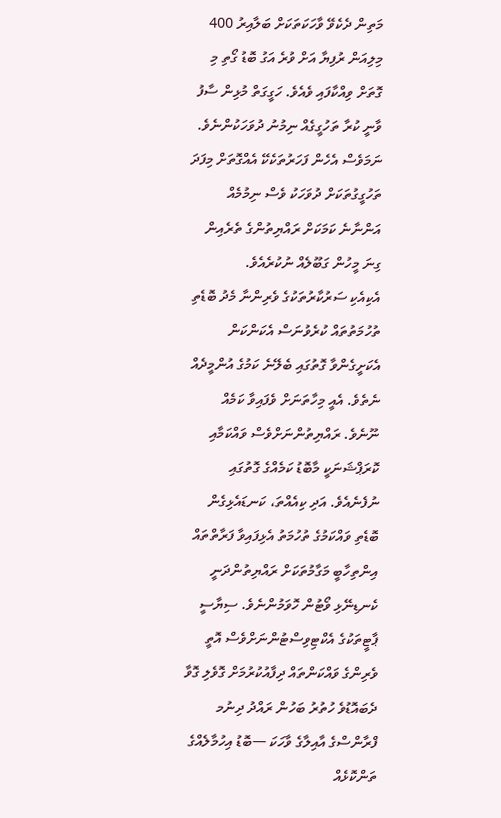މަތިން ދެކެވޭ ވާހަކަތަކަށް ބަލާއިރު 400 މިލިއަން ރުފިޔާ އަށް ވުރެ އަގު ބޮޑު ގޯތި މި ގޮތަށް ވިއްކާފައި ވެއެވެ. ހަގީގަތް މުޅިން ސާފު ވާނީ ކުރާ ތަހުގީގެއް ނިމުނު ދުވަހަކުންނެވެ. ނަމަވެސް އެހެން ފަހަރުތަކެކޭ އެއްގޮތަށް މިފަދަ ތަހުގީގުތަކަށް ދުވަހަކު ވެސް ނިމުމެއް އަންނާނެ ކަމަކަށް ރައްޔިތުންގެ ތެރެއިން ގިނަ މީހުން ގަބޫލެއް ނުކުރެއެވެ.
އެކިއެކި ސަރުކާރުތަކުގެ ވެރިންނާ މެދު ބޮޑެތި ތުހުމަތުތައް ކުރެވުނަސް އެކަންކަން އެކަށީގެންވާ ގޮތުގައި ބެލޭނެ ކަމުގެ އުންމީދެއް ނެތެވެ. އެއީ މިހާތަނަށް ވެފައިވާ ކަމެއް ނޫނެވެ. ރައްޔިތުންނަށްވެސް ވައްކަމާއި ކޮރަޕްޝަނަކީ މާބޮޑު ކަމެއްގެ ގޮތުގައި ނުފެނެއެވެ. އަދި ކިއެއްތަ، ކަނޑައެޅިގެން ބޮޑެތި ވައްކަމުގެ ތުހުމަތު އެޅިފައިވާ ފަރާތްތައް އިންތިހާބީ މަގާމުތަކަށް ރައްޔިތުންދަނީ ކެނޑިނޭޅި ވޯޓުން ހޮވަމުންނެވެ. ސިޔާސީ ޕާޓީތަކުގެ އެކްޓިވިސްޓުންނަށްވެސް އޮތީ ވެރިންގެ ވައްކަންތައް ދިފާއުކުރުމަށް ގޮވެލި ގޮވާ ދެބައޮޑުވެ ހުތުރު ބަހުން ރައްދު ދިނުމ
ފްރާންސްގެ އާއިލާގެ ވާހަކަ —ބޮޑު އިހުމާލެއްގެ ތަންކޮޅެއް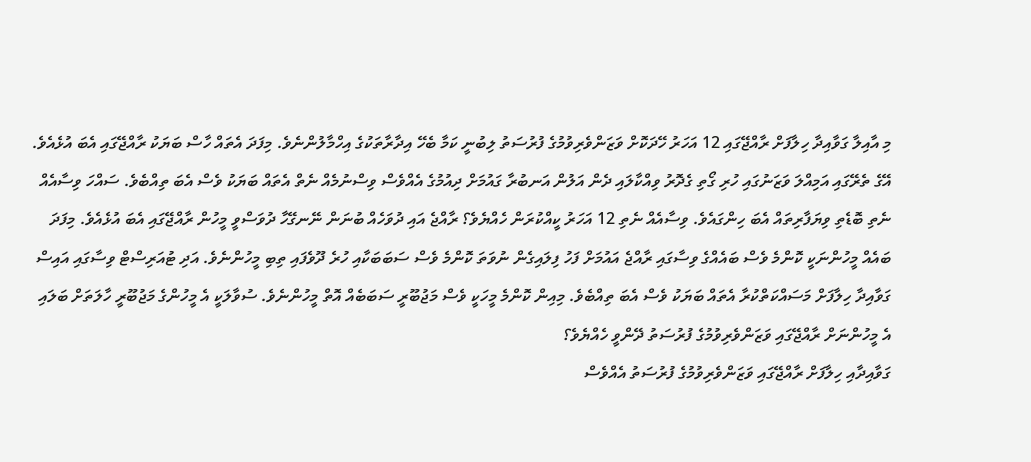މި އާއިލާ ގަވާއިދާ ހިލާފަށް ރާއްޖޭގައި 12 އަހަރު ހޭދަކޮށް ވަޒަންވެރިވުމުގެ ފުރުސަތު ލިބުނީ ކަމާ ބެހޭ އިދާރާތަކުގެ އިހްމާލުންނެވެ. މިފަދަ އެތައް ހާސް ބަޔަކު ރާއްޖޭގައި އެބަ އުޅެއެވެ. އޭގެ ތެރޭގައި އަމިއްލަ ވަޒަނުގައި ހުރި ގޯތި ގެދޮރު ވިއްކާލައި ދެން އަލުން އަނބުރާ ގައުމަށް ދިއުމުގެ އެއްވެސް ވިސްނުމެއް ނެތް އެތައް ބަޔަކު ވެސް އެބަ ތިއްބެވެ. ސައްހަ ވިސާއެއް ނެތި ބޮޑެތި ވިޔަފާރިތައް އެބަ ހިންގައެވެ. ވިސާއެއް ނެތި 12 އަހަރު ކީއްކުރަން ހެއްޔެވެ؟ ރާއްޖެ އައި ދުވަހެއް ބުނަން ނޭނގޭހާ ދުވަސްވީ މީހުން ރާއްޖޭގައި އެބަ އުޅެއެވެ. މިފަދަ ބައެއް މީހުންނަކީ ކޮންމެ ވެސް ބައެއްގެ ވިސާގައި ރާއްޖެ އައުމަށް ފަހު ފިލައިގެން ނުވަތަ ކޮންމެ ވެސް ސަބަބަކާއި ހުރެ ދޫވެފައި ތިބި މީހުންނެވެ. އަދި ޓުއަރިސްޓް ވިސާގައި އައިސް ގަވާއިދާ ހިލާފަށް މަސައްކަތްކުރާ އެތައް ބަޔަކު ވެސް އެބަ ތިއްބެވެ. މިއިން ކޮންމެ މީހަކީ ވެސް މަޖުބޫރީ ސަބަބެއް އޮތް މީހުންނެވެ. ސުވާލަކީ އެ މީހުންގެ މަޖުބޫރީ ހާލަތަށް ބަލައި އެ މީހުންނަށް ރާއްޖޭގައި ވަޒަންވެރިވުމުގެ ފުރުސަތު ދޭންވީ ހެއްޔެވެ؟
ގަވާއިދާއި ހިލާފަށް ރާއްޖޭގައި ވަޒަންވެރިވުމުގެ ފުރުސަތު އެއްވެސް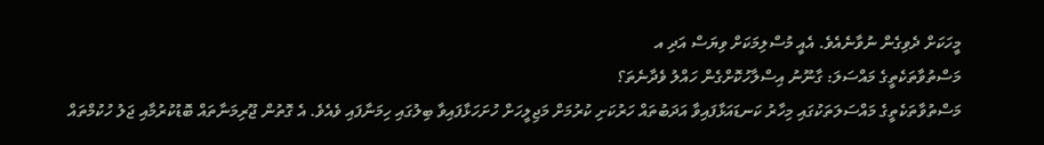މީހަކަށް ދެވިގެން ނުވާނެއެވެ. އެއީ މުސްލިމަކަށް ވިޔަސް އަދި އ
މަސްތުވާތަކެތީގެ މައްސަލަ: ގާނޫނު އިސްލާހުކޮށްގެން ހައްލު ވެދާނެތަ؟
މަސްތުވާތަކެތީގެ މައްސަލަތަކުގައި މިހާރު ކަނޑައަޅާފައިވާ އަދަބުތައް ހަރުކަށި ކުރުމަށް މަޖިލީހަށް ހުށަހަޅާފައިވާ ބިލުގައި ހިމަނާފައި ވެއެވެ. އެ ގޮތުން ޖޫރިމަނާތައް ބޮޑުކުރުމާއި ޖަލު ހުކުމްތައް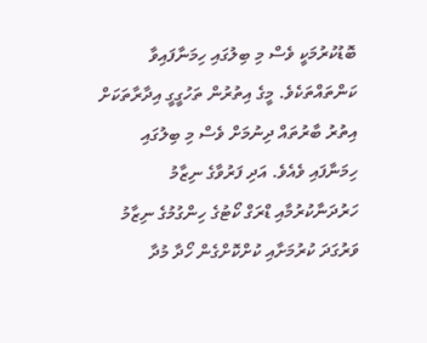ބޮޑުކުރުމަކީ ވެސް މި ބިލުގައި ހިމަނާފައިވާ ކަންތައްތަކެވެ. މީގެ އިތުރުން ތަހުގީގީ އިދާރާތަކަށް އިތުރު ބާރުތައް ދިނުމަށް ވެސް މި ބިލުގައި ހިމަނާފައި ވެއެވެ. އަދި ފަރުވާގެ ނިޒާމު ހަރުދަނާކުރުމާއި ޑްރަގް ކޯޓުގެ ހިންގުމުގެ ނިޒާމު ވަރުގަދަ ކުރުމަށާއި ކުށްކޮށްގެން ހޯދާ މުދާ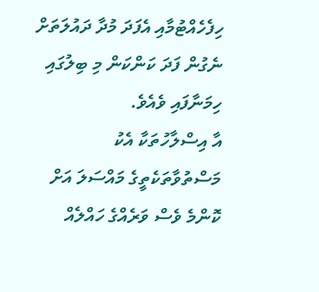ހިފެހެއްޓުމާއި އެފަދަ މުދާ ދައުލަތަށް ނެގުން ފަދަ ކަންކަން މި ބިލުގައި ހިމަނާފައި ވެއެވެ.
އާ އިސްލާހުތަކާ އެކު މަސްތުވާތަކެތީގެ މައްސަލަ އަށް ކޮންމެ ވެސް ވަރެއްގެ ހައްލެއް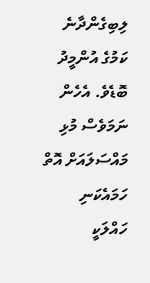ލިބިގެންދާނެ ކަމުގެ އުންމީދު ބޮޑެވެ. އެހެން ނަމަވެސް މުޅި މައްސަލައަށް އޮތް ހަމައެކަނި ހައްލަކީ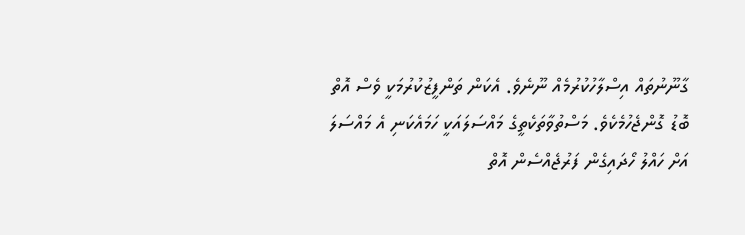ގާނޫނުތައް އިސްލާހުކުރުމެއް ނޫނެވެ. އެކަން ތަންފީޒުކުރުމަކީ ވެސް އޮތް ބޮޑު ގޮންޖެހުމެކެވެ. މަސްތުވާތަކެތީގެ މައްސަލައަކީ ހަމައެކަނި އެ މައްސަލަ އަށް ހައްލު ހޯދައިގެން ފަރުޖެއްސެން އޮތް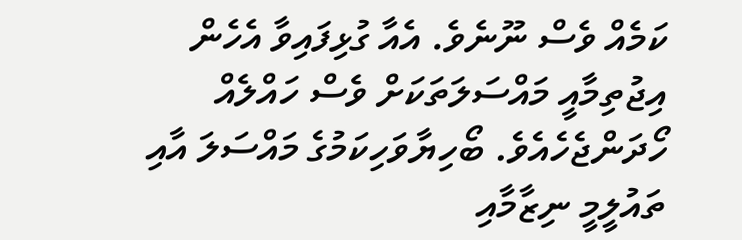ކަމެއް ވެސް ނޫނެވެ. އެއާ ގުޅިފައިވާ އެހެން އިޖުތިމާއީ މައްސަލަތަކަށް ވެސް ހައްލެއް ހޯދަންޖެހެއެވެ. ބޯހިޔާވަހިކަމުގެ މައްސަލަ އާއި ތައުލީމީ ނިޒާމާއި